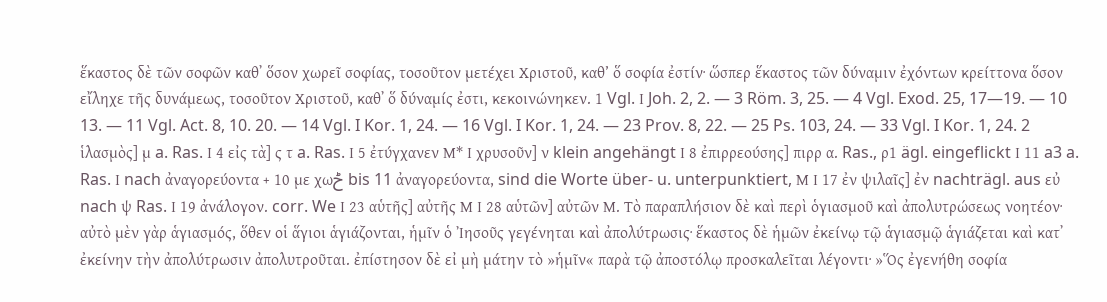ἕκαστος δὲ τῶν σοφῶν καθ᾿ ὅσον χωρεῖ σοφίας, τοσοῦτον μετέχει Χριστοῦ, καθ’ ὅ σοφία ἐστίν· ὥσπερ ἕκαστος τῶν δύναμιν ἐχόντων κρείττονα ὅσον εἴληχε τῆς δυνάμεως, τοσοῦτον Χριστοῦ, καθ᾿ ὅ δύναμίς ἐστι, κεκοινώνηκεν. 1 Vgl. Ι Joh. 2, 2. — 3 Röm. 3, 25. — 4 Vgl. Exod. 25, 17—19. — 10 13. — 11 Vgl. Act. 8, 10. 20. — 14 Vgl. I Kor. 1, 24. — 16 Vgl. I Kor. 1, 24. — 23 Prov. 8, 22. — 25 Ps. 103, 24. — 33 Vgl. I Kor. 1, 24. 2 ἱλασμὸς] μ a. Ras. Ι 4 εἰς τὰ] ς τ a. Ras. Ι 5 ἐτύγχανεν Μ* Ι χρυσοῦν] ν klein angehängt Ι 8 ἐπιρρεούσης] πιρρ α. Ras., ρ1 ägl. eingeflickt Ι 11 a3 a. Ras. Ι nach ἀναγορεύοντα + 10 με χωݲ bis 11 ἀναγορεύοντα, sind die Worte über- u. unterpunktiert, Μ Ι 17 ἐν ψιλαῖς] ἐν nachträgl. aus εὐ nach ψ Ras. Ι 19 ἀνάλογον. corr. We Ι 23 αὑτῆς] αὐτῆς Μ Ι 28 αὑτῶν] αὐτῶν Μ. Τὸ παραπλήσιον δὲ καὶ περὶ ὁγιασμοῦ καὶ ἀπολυτρώσεως νοητέον· αὐτὸ μὲν γὰρ ἁγιασμός, ὅθεν οἱ ἅγιοι ἁγιάζονται, ἡμῖν ὁ Ἰησοῦς γεγένηται καὶ ἀπολύτρωσις· ἕκαστος δὲ ἡμῶν ἐκείνῳ τῷ ἁγιασμῷ ἁγιάζεται καὶ κατ᾿ ἐκείνην τὴν ἀπολύτρωσιν ἀπολυτροῦται. ἐπίστησον δὲ εἰ μὴ μάτην τὸ »ἡμῖν« παρὰ τῷ ἀποστόλῳ προσκαλεῖται λέγοντι· »Ὅς ἐγενήθη σοφία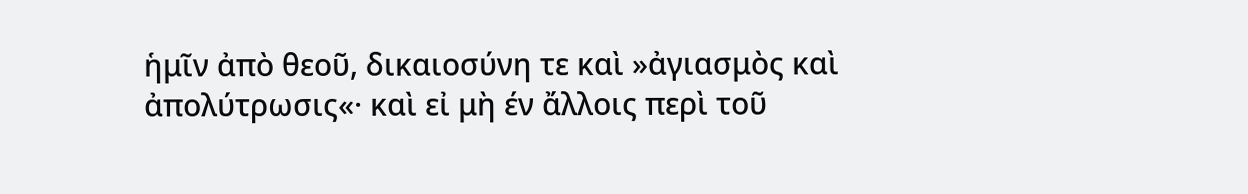ἡμῖν ἀπὸ θεοῦ, δικαιοσύνη τε καὶ »ἀγιασμὸς καὶ ἀπολύτρωσις«· καὶ εἰ μὴ έν ἄλλοις περὶ τοῦ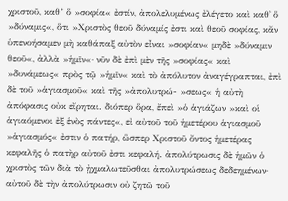χριστοῦ, καθ’ ὅ »σοφία« ἐστίν, ἀπολελυμένως ἐλέγετο καὶ καθ᾿ ὅ »δύναμις«, ὅτι »Χριστὸς θεοῦ δύναμίς ἐστι καὶ θεοῦ σοφίας, κἄν ὑπενοήσαμεν μὴ καθάπαξ αὐτὸν εἶναι »σοφίαν« μηδὲ »δύναμιν θεοῦ«, ἀλλὰ »ἡμῖν«· νῦν δὲ ἐπὶ μὲν τῆς »σοφίας« καὶ »δυνάμεως« πρὸς τῷ »ἡμῖν« καὶ τὸ ἀπόλυτον ἀναγέγραπται, ἐπὶ δὲ τοῦ »ἁγιασμοῦ« καὶ τῆς »ἀπολυτρώ- »σεως« ἡ αὐτὴ ἀπόφασις οὐκ εἴρηται. διόπερ ὅρα, ἔπεὶ »ὁ ἁγιάζων »καὶ οἱ ἁγιαόμενοι ἐξ ἑνὸς πάντες«, εἰ αὐτοῦ τοῦ ἡμετέρου ἁγιασμοῦ »ἁγιασμός« ἐστιν ὁ πατήρ, ὥσπερ Χριστοῦ ὄντος ἡμετέρας κεφαλῆς ὁ πατὴρ αὐτοῦ ἐστι κεφαλή. ἀπολύτρωσις δὲ ἡμῶν ὁ χριστὸς τῶν διὰ τὸ ᾐχμαλωτεῦσθαι ἀπολυτρώσεως δεδεημένων· αὐτοῦ δὲ τὴν ἀπολύτρωσιν οὐ ζητῶ τοῦ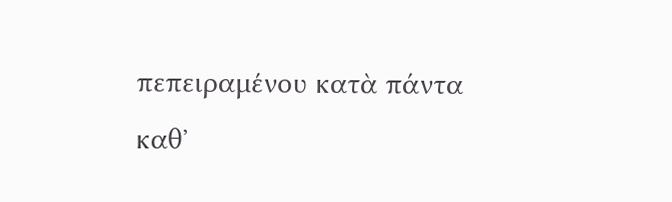πεπειραμένου κατὰ πάντα καθ᾿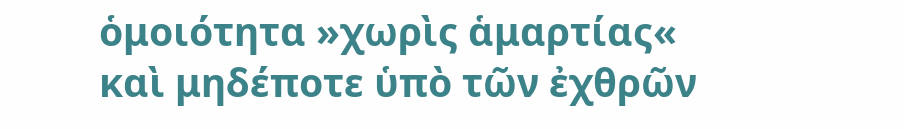ὁμοιότητα »χωρὶς ἁμαρτίας« καὶ μηδέποτε ὑπὸ τῶν ἐχθρῶν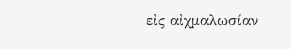εἰς αἰχμαλωσίαν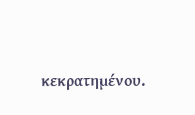κεκρατημένου.